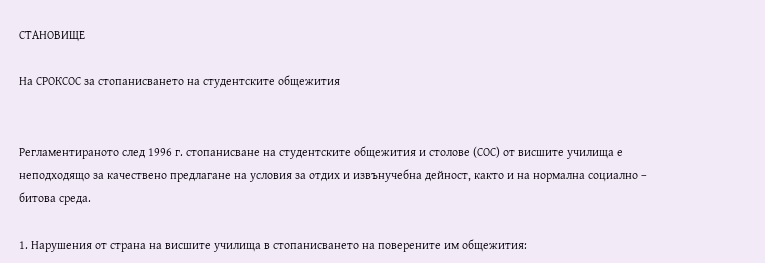СТАНОВИЩЕ

На СРОКСОС за стопанисването на студентските общежития


Регламентираното след 1996 г. стопанисване на студентските общежития и столове (СОС) от висшите училища е неподходящо за качествено предлагане на условия за отдих и извънучебна дейност, както и на нормална социално – битова среда.

1. Нарушения от страна на висшите училища в стопанисването на поверените им общежития: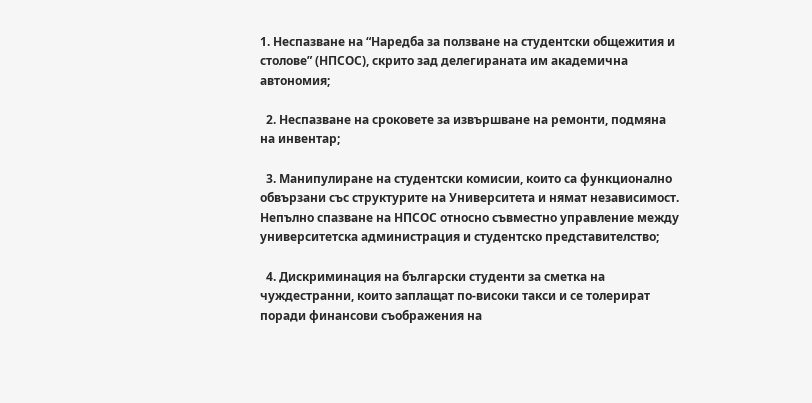1. Неспазване на “Наредба за ползване на студентски общежития и столове” (НПСОС), скрито зад делегираната им академична автономия;

  2. Неспазване на сроковете за извършване на ремонти, подмяна на инвентар;

  3. Манипулиране на студентски комисии, които са функционално обвързани със структурите на Университета и нямат независимост. Непълно спазване на НПСОС относно съвместно управление между университетска администрация и студентско представителство;

  4. Дискриминация на български студенти за сметка на чуждестранни, които заплащат по-високи такси и се толерират поради финансови съображения на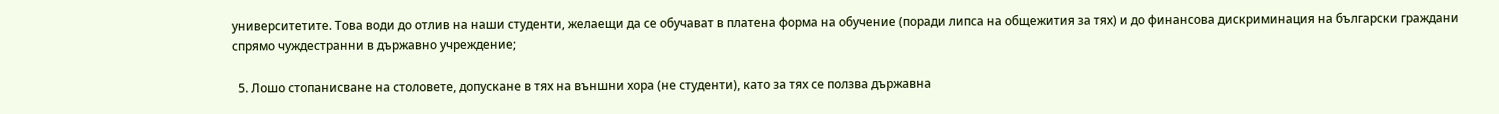университетите. Това води до отлив на наши студенти, желаещи да се обучават в платена форма на обучение (поради липса на общежития за тях) и до финансова дискриминация на български граждани спрямо чуждестранни в държавно учреждение;

  5. Лошо стопанисване на столовете, допускане в тях на външни хора (не студенти), като за тях се ползва държавна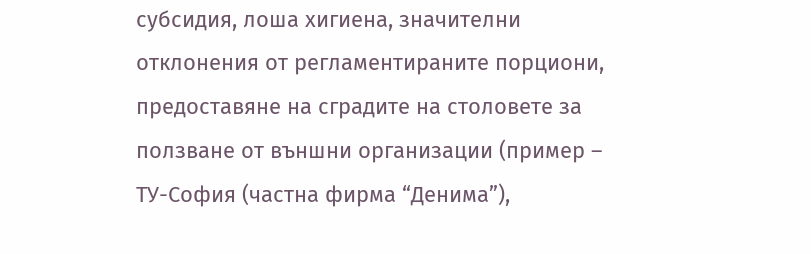субсидия, лоша хигиена, значителни отклонения от регламентираните порциони, предоставяне на сградите на столовете за ползване от външни организации (пример – ТУ-София (частна фирма “Денима”),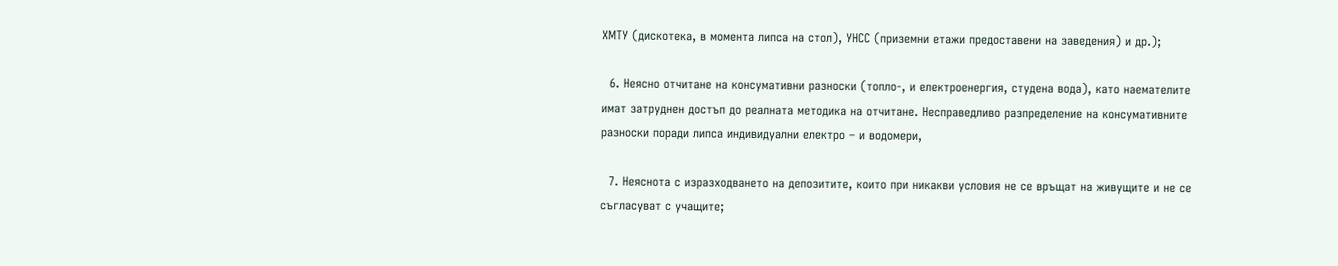ХМТУ (дискотека, в момента липса на стол), УНСС (приземни етажи предоставени на заведения) и др.);

  6. Неясно отчитане на консумативни разноски (топло-, и електроенергия, студена вода), като наемателите имат затруднен достъп до реалната методика на отчитане. Несправедливо разпределение на консумативните разноски поради липса индивидуални електро – и водомери,

  7. Неяснота с изразходването на депозитите, които при никакви условия не се връщат на живущите и не се съгласуват с учащите;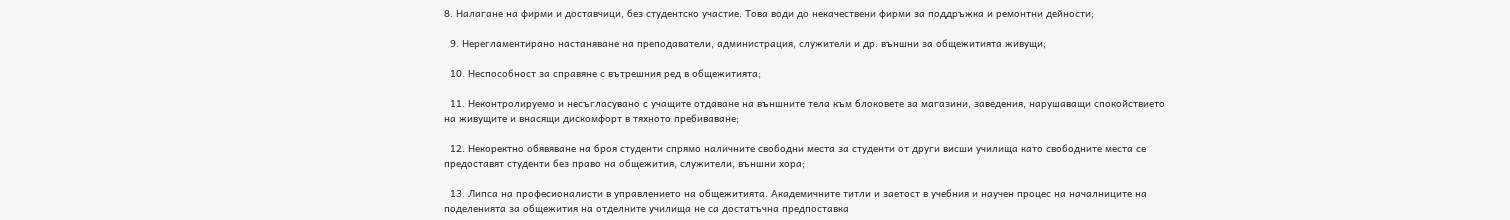8. Налагане на фирми и доставчици, без студентско участие. Това води до некачествени фирми за поддръжка и ремонтни дейности;

  9. Нерегламентирано настаняване на преподаватели, администрация, служители и др. външни за общежитията живущи;

  10. Неспособност за справяне с вътрешния ред в общежитията;

  11. Неконтролируемо и несъгласувано с учащите отдаване на външните тела към блоковете за магазини, заведения, нарушаващи спокойствието на живущите и внасящи дискомфорт в тяхното пребиваване;

  12. Некоректно обявяване на броя студенти спрямо наличните свободни места за студенти от други висши училища като свободните места се предоставят студенти без право на общежития, служители, външни хора;

  13. Липса на професионалисти в управлението на общежитията. Академичните титли и заетост в учебния и научен процес на началниците на поделенията за общежития на отделните училища не са достатъчна предпоставка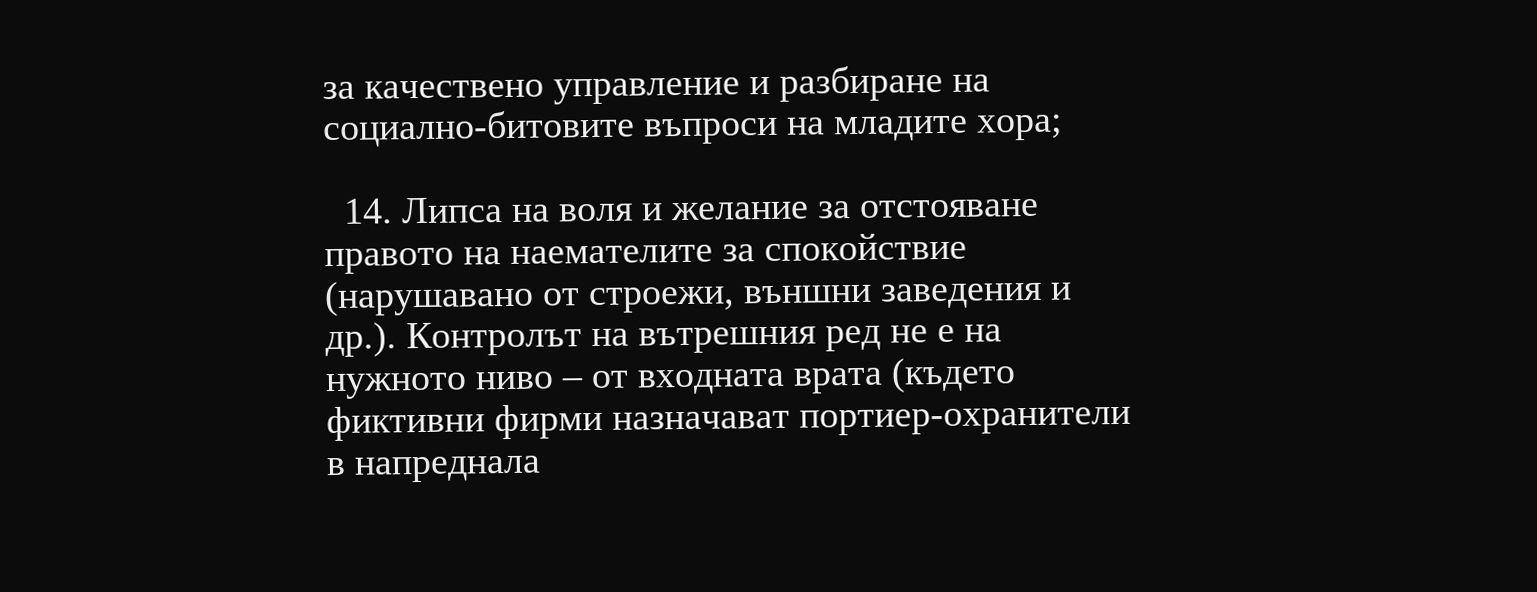за качествено управление и разбиране на социално-битовите въпроси на младите хора;

  14. Липса на воля и желание за отстояване правото на наемателите за спокойствие (нарушавано от строежи, външни заведения и др.). Контролът на вътрешния ред не е на нужното ниво – от входната врата (където фиктивни фирми назначават портиер-охранители в напреднала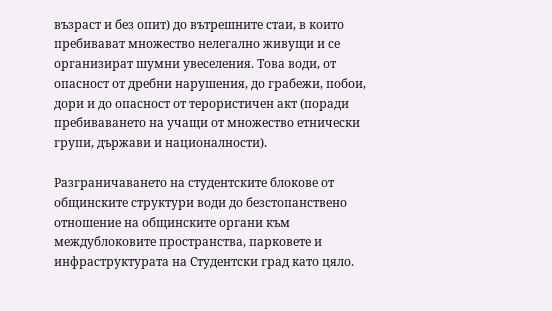възраст и без опит) до вътрешните стаи, в които пребивават множество нелегално живущи и се организират шумни увеселения. Това води, от опасност от дребни нарушения, до грабежи, побои, дори и до опасност от терористичен акт (поради пребиваването на учащи от множество етнически групи, държави и националности).

Разграничаването на студентските блокове от общинските структури води до безстопанствено отношение на общинските органи към междублоковите пространства, парковете и инфраструктурата на Студентски град като цяло.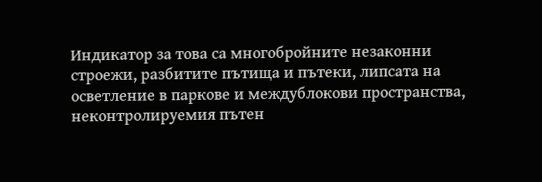Индикатор за това са многобройните незаконни строежи, разбитите пътища и пътеки, липсата на осветление в паркове и междублокови пространства, неконтролируемия пътен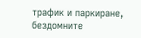трафик и паркиране, бездомните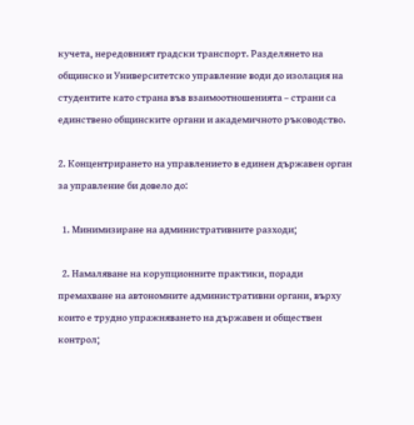кучета, нередовният градски транспорт. Разделянето на общинско и Университетско управление води до изолация на студентите като страна във взаимоотношенията – страни са единствено общинските органи и академичното ръководство.

2. Концентрирането на управлението в единен държавен орган за управление би довело до:

  1. Минимизиране на административните разходи;

  2. Намаляване на корупционните практики, поради премахване на автономните административни органи, върху които е трудно упражняването на държавен и обществен контрол;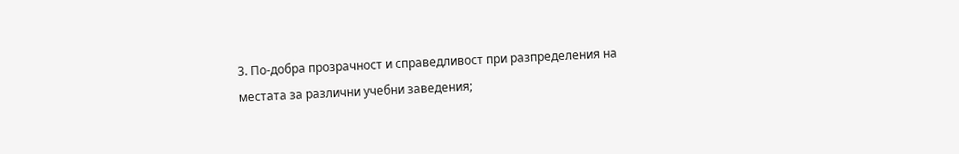3. По-добра прозрачност и справедливост при разпределения на местата за различни учебни заведения;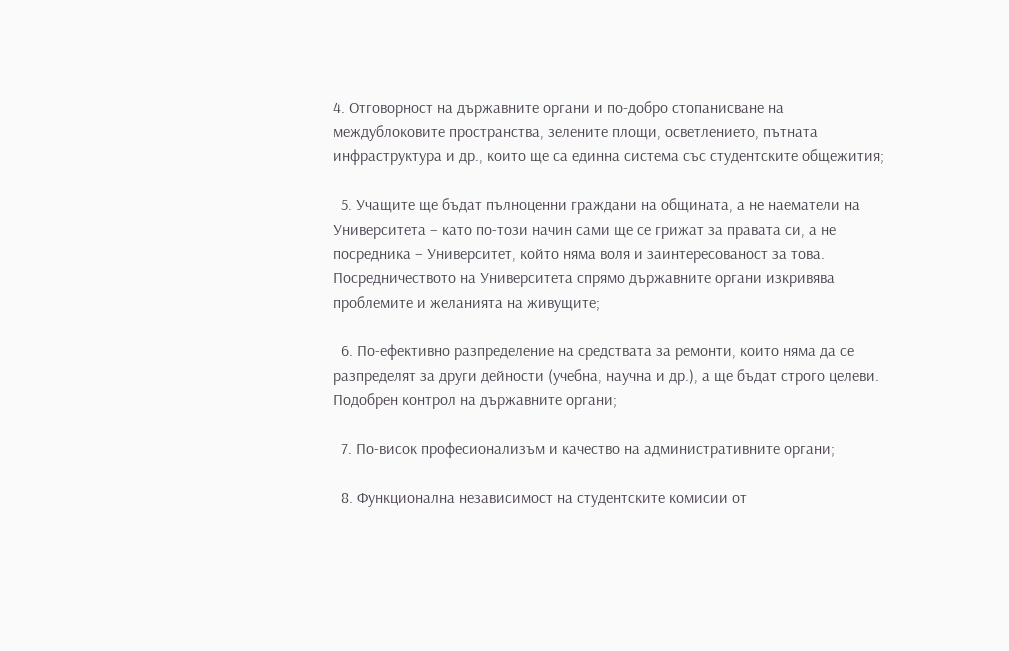4. Отговорност на държавните органи и по-добро стопанисване на междублоковите пространства, зелените площи, осветлението, пътната инфраструктура и др., които ще са единна система със студентските общежития;

  5. Учащите ще бъдат пълноценни граждани на общината, а не наематели на Университета – като по-този начин сами ще се грижат за правата си, а не посредника – Университет, който няма воля и заинтересованост за това. Посредничеството на Университета спрямо държавните органи изкривява проблемите и желанията на живущите;

  6. По-ефективно разпределение на средствата за ремонти, които няма да се разпределят за други дейности (учебна, научна и др.), а ще бъдат строго целеви. Подобрен контрол на държавните органи;

  7. По-висок професионализъм и качество на административните органи;

  8. Функционална независимост на студентските комисии от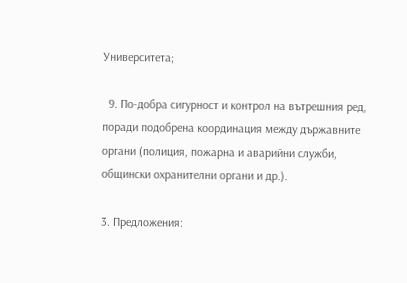Университета;

  9. По-добра сигурност и контрол на вътрешния ред, поради подобрена координация между държавните органи (полиция, пожарна и аварийни служби, общински охранителни органи и др.).

3. Предложения: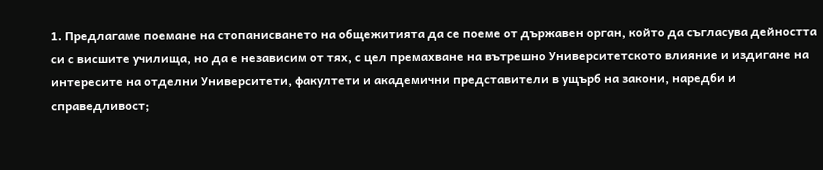1. Предлагаме поемане на стопанисването на общежитията да се поеме от държавен орган, който да съгласува дейността си с висшите училища, но да е независим от тях, с цел премахване на вътрешно Университетското влияние и издигане на интересите на отделни Университети, факултети и академични представители в ущърб на закони, наредби и справедливост;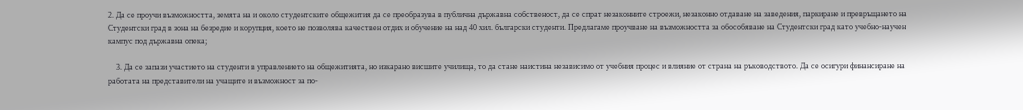2. Да се проучи възможността, земята на и около студентските общежития да се преобразува в публична държавна собственост, да се спрат незаконните строежи, незаконно отдаване на заведения, паркиране и превръщането на Студентски град в зона на безредие и корупция, което не позволява качествен отдих и обучение на над 40 хил. български студенти. Предлагаме проучване на възможността за обособяване на Студентски град като учебно-научен кампус под държавна опека;

    3. Да се запази участието на студенти в управлението на общежитията, но изкарано висшите училища, то да стане наистина независимо от учебния процес и влияние от страна на ръководството. Да се осигури финансиране на работата на представители на учащите и възможност за по-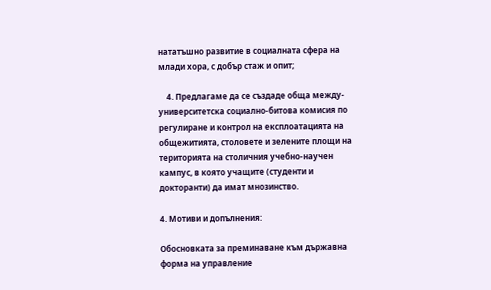нататъшно развитие в социалната сфера на млади хора, с добър стаж и опит;

    4. Предлагаме да се създаде обща между-университетска социално-битова комисия по регулиране и контрол на експлоатацията на общежитията, столовете и зелените площи на територията на столичния учебно-научен кампус, в която учащите (студенти и докторанти) да имат мнозинство.

4. Мотиви и допълнения:

Обосновката за преминаване към държавна форма на управление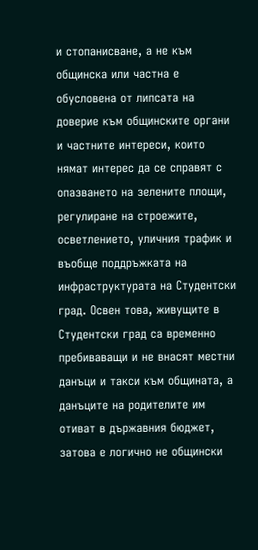и стопанисване, а не към общинска или частна е обусловена от липсата на доверие към общинските органи и частните интереси, които нямат интерес да се справят с опазването на зелените площи, регулиране на строежите, осветлението, уличния трафик и въобще поддръжката на инфраструктурата на Студентски град. Освен това, живущите в Студентски град са временно пребиваващи и не внасят местни данъци и такси към общината, а данъците на родителите им отиват в държавния бюджет, затова е логично не общински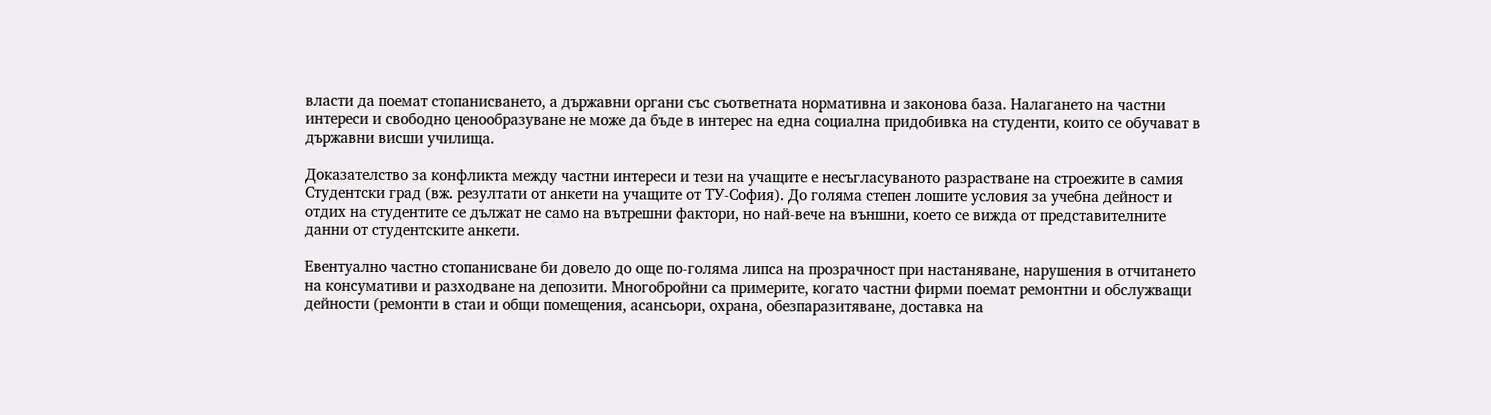власти да поемат стопанисването, а държавни органи със съответната нормативна и законова база. Налагането на частни интереси и свободно ценообразуване не може да бъде в интерес на една социална придобивка на студенти, които се обучават в държавни висши училища.

Доказателство за конфликта между частни интереси и тези на учащите е несъгласуваното разрастване на строежите в самия Студентски град (вж. резултати от анкети на учащите от ТУ-София). До голяма степен лошите условия за учебна дейност и отдих на студентите се дължат не само на вътрешни фактори, но най-вече на външни, което се вижда от представителните данни от студентските анкети.

Евентуално частно стопанисване би довело до още по-голяма липса на прозрачност при настаняване, нарушения в отчитането на консумативи и разходване на депозити. Многобройни са примерите, когато частни фирми поемат ремонтни и обслужващи дейности (ремонти в стаи и общи помещения, асансьори, охрана, обезпаразитяване, доставка на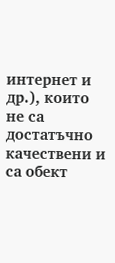интернет и др.), които не са достатъчно качествени и са обект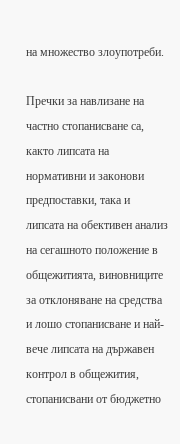на множество злоупотреби.

Пречки за навлизане на частно стопанисване са, както липсата на нормативни и законови предпоставки, така и липсата на обективен анализ на сегашното положение в общежитията, виновниците за отклоняване на средства и лошо стопанисване и най-вече липсата на държавен контрол в общежития, стопанисвани от бюджетно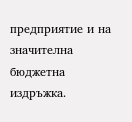предприятие и на значителна бюджетна издръжка.